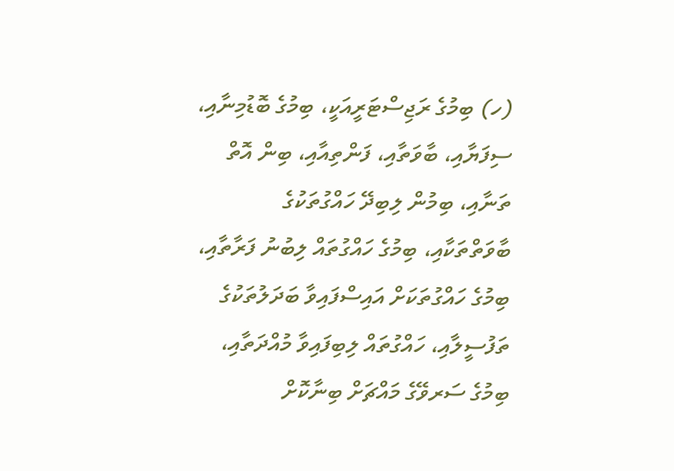(ހ) ބިމުގެ ރަޖިސްޓަރީއަކީ، ބިމުގެ ބޮޑުމިނާއި، ސިފަޔާއި، ބާވަތާއި، ފަންތިއާއި، ބިން އޮތް ތަނާއި، ބިމުން ލިބިދޭ ހައްގުތަކުގެ ބާވަތްތަކާއި، ބިމުގެ ހައްގުތައް ލިބުނު ފަރާތާއި، ބިމުގެ ހައްގުތަކަށް އައިސްފައިވާ ބަދަލުތަކުގެ ތަފުސީލާއި، ހައްގުތައް ލިބިފައިވާ މުއްދަތާއި، ބިމުގެ ސަރވޭގެ މައްޗަށް ބިނާކޮށް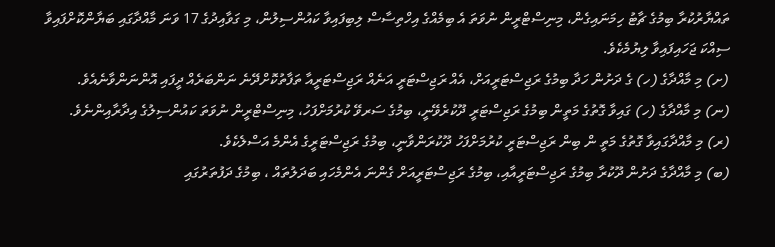ތައްޔާރުކުރާ ބިމުގެ ޗާޓު ހިމަނައިގެން، މިނިސްޓްރީން ނުވަތަ އެ ބިމެއްގެ އިހްތިސާސް ލިބިފައިވާ ކައުންސިލުން، މި ގަވާއިދުގެ 17 ވަނަ މާއްދާގައި ބަޔާންކޮށްފައިވާ ސިއްކަ ޖަހައިފައިވާ ލިޔުމެކެވެ.
(ށ) މި މާއްދާގެ (ހ) ގެ ދަށުން ހަދާ ބިމުގެ ރަޖިސްޓަރީއަށް، އެއް ރަޖިސްޓަރީ އަނެއް ރަޖިސްޓަރީއާ ތަފާތުކޮށްދޭނެ ނަންބަރެއް ދީފައި އޮންނަންވާނެއެވެ.
(ނ) މި މާއްދާގެ (ހ) ގައިވާ ގޮތުގެ މަތީން ބިމުގެ ރަޖިސްޓަރީ ދޫކުރެވޭނީ، ބިމުގެ ސަރވޭ ކުރުމަށްފަހު، މިނިސްޓްރީން ނުވަތަ ކައުންސިލުގެ އިދާރާއިންނެވެ.
(ރ) މި މާއްދާގައިވާ ގޮތުގެ މަތީ ން ބިން ރަޖިސްޓަރީ ކުރުމަށްފަހު ދޫކުރަންވާނީ، ބިމުގެ ރަޖިސްޓަރީގެ އެންމެ އަސްލެކެވެ.
(ބ) މި މާއްދާގެ ދަށުން ދޫކުރާ ބިމުގެ ރަޖިސްޓަރީއާއި، ބިމުގެ ރަޖިސްޓަރީއަށް ގެންނަ އެންމެހައި ބަދަލުތައް ، ބިމުގެ ދަފުތަރުގައި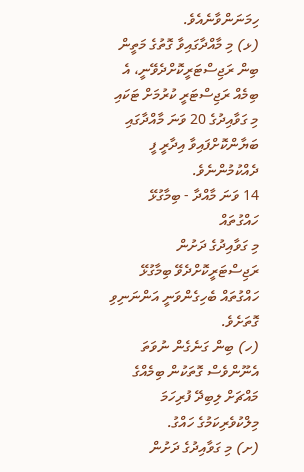ހިމަނަންވާނެއެވެ.
(ޅ) މި މާއްދާގައިވާ ގޮތުގެ މަތީން ބިން ރަޖިސްޓަރީކޮށްދެވޭނީ، އެ ބިމެއް ރަޖިސްޓަރީ ކުރުމަށް ޓަކައި މި ގަވާއިދުގެ 20 ވަނަ މާއްދާގައި ބަޔާންކޮށްފައިވާ އިދާރީ ފީ ދެއްކުމުންނެވެ.
14 ވަނަ މާއްދާ - ބިމާގުޅޭ ހައްގުތައް
މި ގަވާއިދުގެ ދަށުން ރަޖިސްޓަރީކޮށްދެވޭ ބިމާގުޅޭ ހައްގުތައް ބެހިގެންވަނީ އަންނަނިވި ގޮތަށެވެ.
(ހ) ބިން ގަނެގެން ނުވަތަ އެނޫންވެސް ގޮތަކުން ބިމެއްގެ މައްޗަށް ލިބިދޭ ފުރިހަމަ މިލްކުވެރިކަމުގެ ހައްގު.
(ށ) މި ގަވާއިދުގެ ދަށުން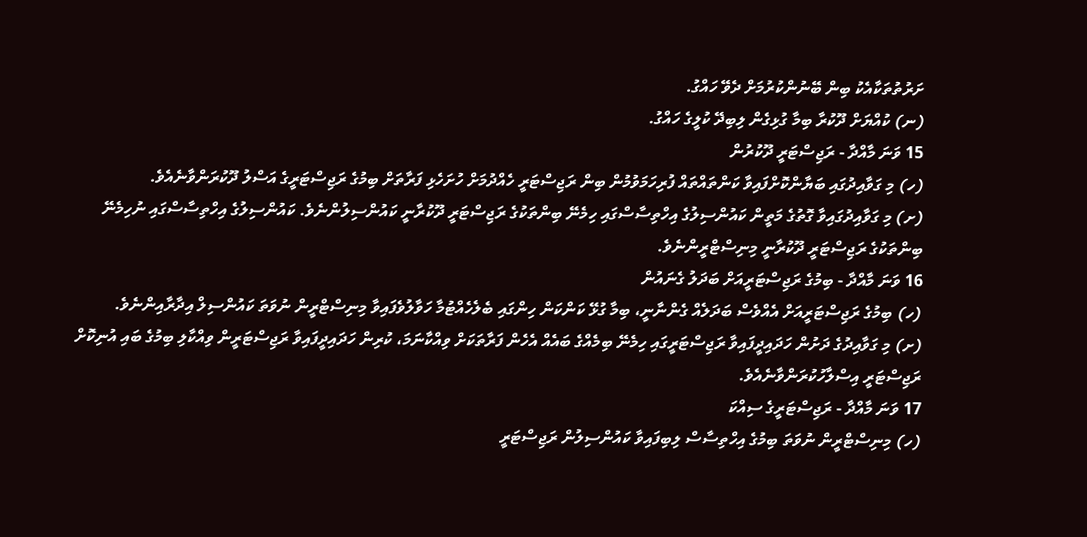ށަރުތުތަކާއެކު ބިން ބޭނުންކުރުމަށް ދެވޭ ހައްގު.
(ނ) ކުއްޔަށް ދޫކުރާ ބިމާ ގުޅިގެން ލިބިދޭ ކުލީގެ ހައްގު.
15 ވަނަ މާއްދާ - ރަޖިސްޓަރީ ދޫކުރުން
(ހ) މި ގަވާއިދުގައި ބަޔާންކޮށްފައިވާ ކަންތައްތައް ފުރިހަމަވުމުން ބިން ރަޖިސްޓަރީ ހެއްދުމަށް ހުށަހެޅި ފަރާތަށް ބިމުގެ ރަޖިސްޓަރީގެ އަސްލު ދޫކުރަންވާނެއެވެ.
(ށ) މި ގަވާއިދުގައިވާ ގޮތުގެ މަތީން ކައުންސިލުގެ އިހްތިސާސްގައި ހިމެނޭ ބިންތަކުގެ ރަޖިސްޓަރީ ދޫކުރާނީ ކައުންސިލުންނެވެ. ކައުންސިލުގެ އިހްތިސާސްގައި ނުހިމެނޭ ބިންތަކުގެ ރަޖިސްޓަރީ ދޫކުރާނީ މިނިސްޓްރީންނެވެ.
16 ވަނަ މާއްދާ - ބިމުގެ ރަޖިސްޓަރީއަށް ބަދަލު ގެނައުން
(ހ) ބިމުގެ ރަޖިސްޓަރީއަށް އެއްވެސް ބަދަލެއް ގެންނާނީ، ބިމާ ގުޅޭ ކަންކަން ހިންގައި ބެލެހެއްޓުމާ ހަވާލުވެފައިވާ މިނިސްޓްރީން ނުވަތަ ކައުންސިލް އިދާރާއިންނެވެ.
(ށ) މި ގަވާއިދުގެ ދަށުން ހަދައިދީފައިވާ ރަޖިސްޓަރީގައި ހިމެނޭ ބިމެއްގެ ބައެއް އެހެން ފަރާތަކަށް ވިއްކާނަމަ، ކުރިން ހަދައިދީފައިވާ ރަޖިސްޓަރީން ވިއްކާލި ބިމުގެ ބައި އުނިކޮށް ރަޖިސްޓަރީ އިސްލާހުކުރަންވާނެއެވެ.
17 ވަނަ މާއްދާ - ރަޖިސްޓަރީގެ ސިއްކަ
(ހ) މިނިސްޓްރީން ނުވަތަ ބިމުގެ އިހްތިސާސް ލިބިފައިވާ ކައުންސިލުން ރަޖިސްޓަރީ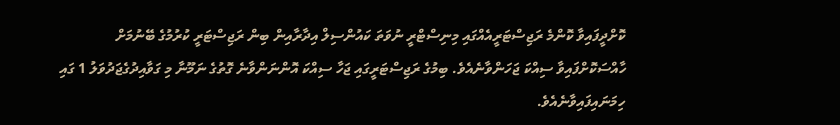ކޮށްދީފައިވާ ކޮންމެ ރަޖިސްޓަރީއެއްގައި މިނިސްޓްރީ ނުވަތަ ކައުންސިލް އިދާރާއިން ބިން ރަޖިސްޓަރީ ކުރުމުގެ ބޭނުމަށް ހާއްސަކޮށްފައިވާ ސިއްކަ ޖަހަންވާނެއެވެ. ބިމުގެ ރަޖިސްޓަރީގައި ޖަހާ ސިއްކަ އޮންނަންވާނެ ގޮތުގެ ނަމޫނާ މި ގަވާއިދުގެޖަދުވަލު 1 ގައި ހިމަނައިފައިވާނެއެވެ.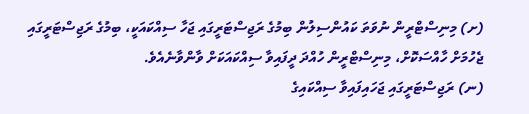(ށ) މިނިސްޓްރީން ނުވަތަ ކައުންސިލުން ބިމުގެ ރަޖިސްޓަރީގައި ޖަހާ ސިއްކައަކީ، ބިމުގެ ރަޖިސްޓަރީގައި ޖެހުމަށް ހާއްސަކޮށް، މިނިސްޓްރީން ހުއްދަ ދީފައިވާ ސިއްކައަކަށް ވާންވާނެއެވެ.
(ނ) ރަޖިސްޓަރީގައި ޖަހައިފައިވާ ސިއްކައިގެ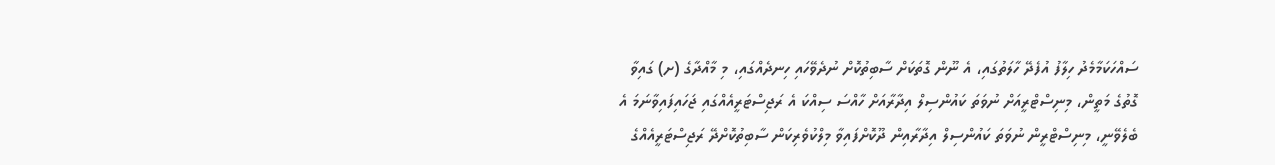ސައްހަކަމާމެދު ހިލާފު އުފެދޭ ހާލަތުގައި، އެ ނޫން ގޮތަކަށް ސާބިތުކޮށް ނުދެވޭހައި ހިނދެއްގައި، މި މާއްދާގެ (ށ) ގައިވާ ގޮތުގެ މަތީން، މިނިސްޓްރީއަށް ނުވަތަ ކައުންސިލް އިދާރާއަށް ހާއްސަ ސިއްކަ އެ ރަޖިސްޓަރީއެއްގައި ޖަހައިފައިވާނަމަ އެ ބެލެވޭނީ، މިނިސްޓްރީން ނުވަތަ ކައުންސިލް އިދާރާއިން ދޫކޮށްފައިވާ މިލްކުވެރިކަން ސާބިތުކޮށްދޭ ރަޖިސްޓަރީއެއްގެ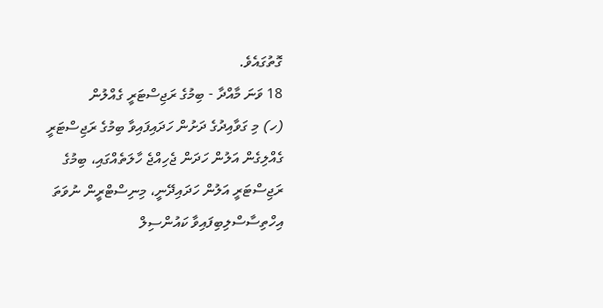ގޮތުގައެވެ.
18 ވަނަ މާއްދާ - ބިމުގެ ރަޖިސްޓަރީ ގެއްލުން
(ހ) މި ގަވާއިދުގެ ދަށުން ހަދައިފައިވާ ބިމުގެ ރަޖިސްޓަރީ ގެއްލިގެން އަލުން ހަދަން ޖެހިއްޖެ ހާލަތެއްގައި، ބިމުގެ ރަޖިސްޓަރީ އަލުން ހަދައިދޭނީ، މިނިސްޓްރީން ނުވަތަ އިހްތިސާސްލިބިފައިވާ ކައުންސިލް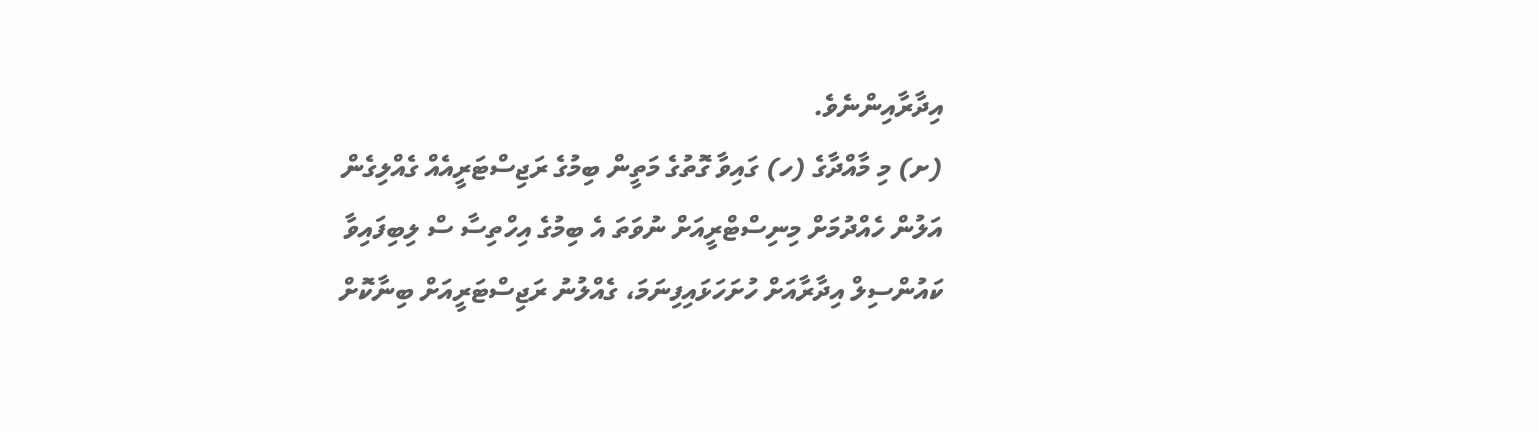އިދާރާއިންނެވެ.
(ށ) މި މާއްދާގެ (ހ) ގައިވާ ގޮތުގެ މަތީން ބިމުގެ ރަޖިސްޓަރީއެއް ގެއްލިގެން އަލުން ހެއްދުމަށް މިނިސްޓްރީއަށް ނުވަތަ އެ ބިމުގެ އިހްތިސާ ސް ލިބިފައިވާ ކައުންސިލް އިދާރާއަށް ހުށަހަޅައިފިނަމަ، ގެއްލުނު ރަޖިސްޓަރީއަށް ބިނާކޮށް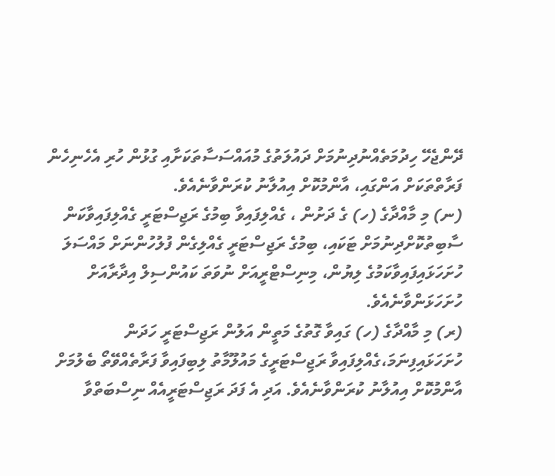ދޭންޖެހޭ ހިދުމަތެއްނުދިނުމަށް ދައުލަތުގެ މުއައްސަސާތަކަށާއި ގުޅުން ހުރި އެހެނިހެން ފަރާތްތަކަށް އަންގައި، އާންމުކޮށް އިއުލާނު ކުރަންވާނެއެވެ.
(ނ) މި މާއްދާގެ (ހ) ގެ ދަށުން ، ގެއްލިފައިވާ ބިމުގެ ރަޖިސްޓަރީ ގެއްލިފައިވާކަން ސާބިތުކޮށްދިނުމަށް ޓަކައި، ބިމުގެ ރަޖިސްޓަރީ ގެއްލިގެން ފުލުހުންނަށް މައްސަލަ ހުށަހަޅައިފައިވާކަމުގެ ލިޔުން، މިނިސްޓްރީއަށް ނުވަތަ ކައުންސިލް އިދާރާއަށް ހުށަހަޅަންވާނެއެވެ.
(ރ) މި މާއްދާގެ (ހ) ގައިވާ ގޮތުގެ މަތީން އަލުން ރަޖިސްޓަރީ ހަދަން ހުށަހަޅައިފިނަމަ،ގެއްލިފައިވާ ރަޖިސްޓަރީގެ މައުލޫމާތު ލިބިފައިވާ ފަރާތެއްވޭތޯ ބެލުމަށް އާންމުކޮށް އިއުލާނު ކުރަންވާނެއެވެ. އަދި އެ ފަދަ ރަޖިސްޓަރީއެއް ނިސްބަތްވާ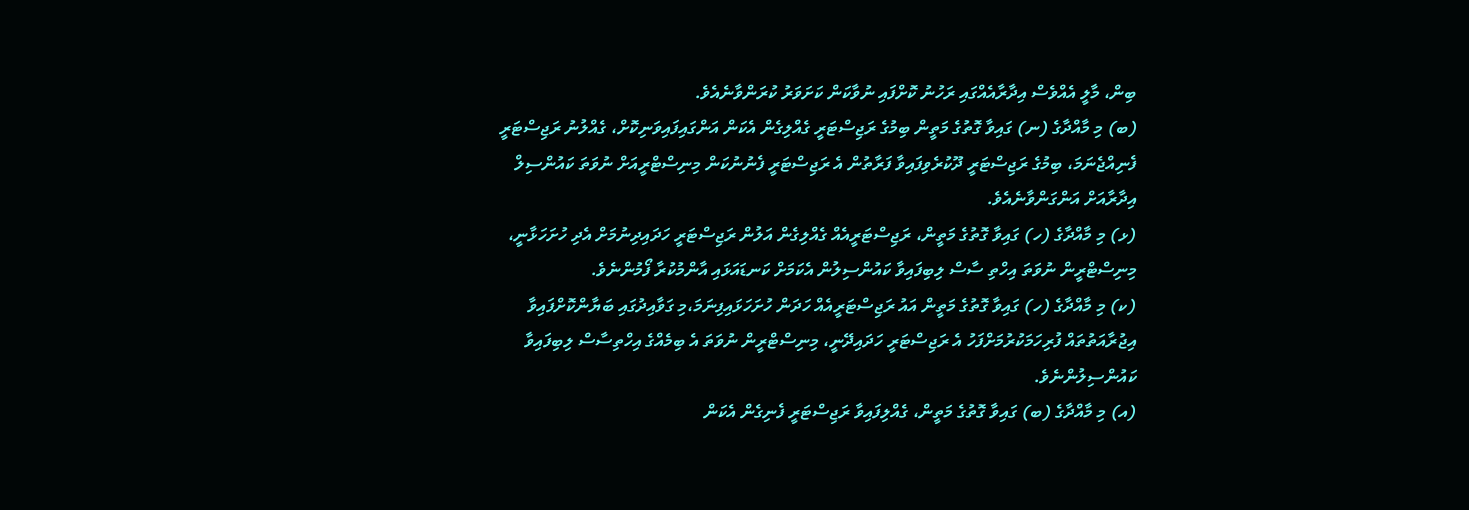ބިން، މާލީ އެއްވެސް އިދާރާއެއްގައި ރަހުނު ކޮށްފައި ނުވާކަން ކަށަވަރު ކުރަންވާނެއެވެ.
(ބ) މި މާއްދާގެ (ނ) ގައިވާ ގޮތުގެ މަތީން ބިމުގެ ރަޖިސްޓަރީ ގެއްލިގެން އެކަން އަންގައިފައިވަނިކޮށް، ގެއްލުނު ރަޖިސްޓަރީ ފެނިއްޖެނަމަ، ބިމުގެ ރަޖިސްޓަރީ ދޫކުރެވިފައިވާ ފަރާތުން އެ ރަޖިސްޓަރީ ފެނުނުކަން މިނިސްޓްރީއަށް ނުވަތަ ކައުންސިލް އިދާރާއަށް އަންގަންވާނެއެވެ.
(ޅ) މި މާއްދާގެ (ހ) ގައިވާ ގޮތުގެ މަތީން، ރަޖިސްޓަރީއެއް ގެއްލިގެން އަލުން ރަޖިސްޓަރީ ހަދައިދިނުމަށް އެދި ހުށަހަޅާނީ، މިނިސްޓްރީން ނުވަތަ އިހްތި ސާސް ލިބިފައިވާ ކައުންސިލުން އެކަމަށް ކަނޑައަޅައި އާންމުކުރާ ފޯމުންނެވެ.
(ކ) މި މާއްދާގެ (ހ) ގައިވާ ގޮތުގެ މަތީން އައު ރަޖިސްޓަރީއެއް ހަދަން ހުށަހަޅައިފިނަމަ،މި ގަވާއިދުގައި ބަޔާންކޮށްފައިވާ އިޖުރާއަތުތައް ފުރިހަމަކުރުމަށްފަހު އެ ރަޖިސްޓަރީ ހަދައިދޭނީ، މިނިސްޓްރީން ނުވަތަ އެ ބިމެއްގެ އިހްތިސާސް ލިބިފައިވާ ކައުންސިލުންނެވެ.
(އ) މި މާއްދާގެ (ބ) ގައިވާ ގޮތުގެ މަތީން، ގެއްލިފައިވާ ރަޖިސްޓަރީ ފެނިގެން އެކަން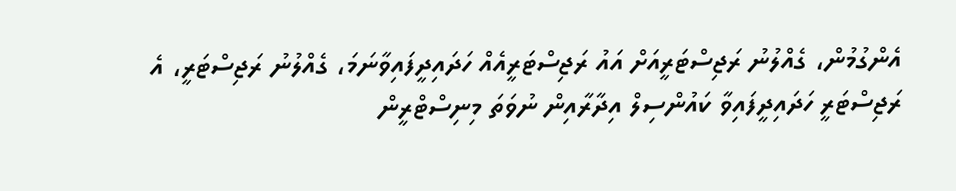އެންގުމުން، ގެއްލުނު ރަޖިސްޓަރީއަށް އައު ރަޖިސްޓަރީއެއް ހަދައިދީފައިވާނަމަ، ގެއްލުނު ރަޖިސްޓަރީ، އެ ރަޖިސްޓަރީ ހަދައިދީފައިވާ ކައުންސިލް އިދާރާއިން ނުވަތަ މިނިސްޓްރީން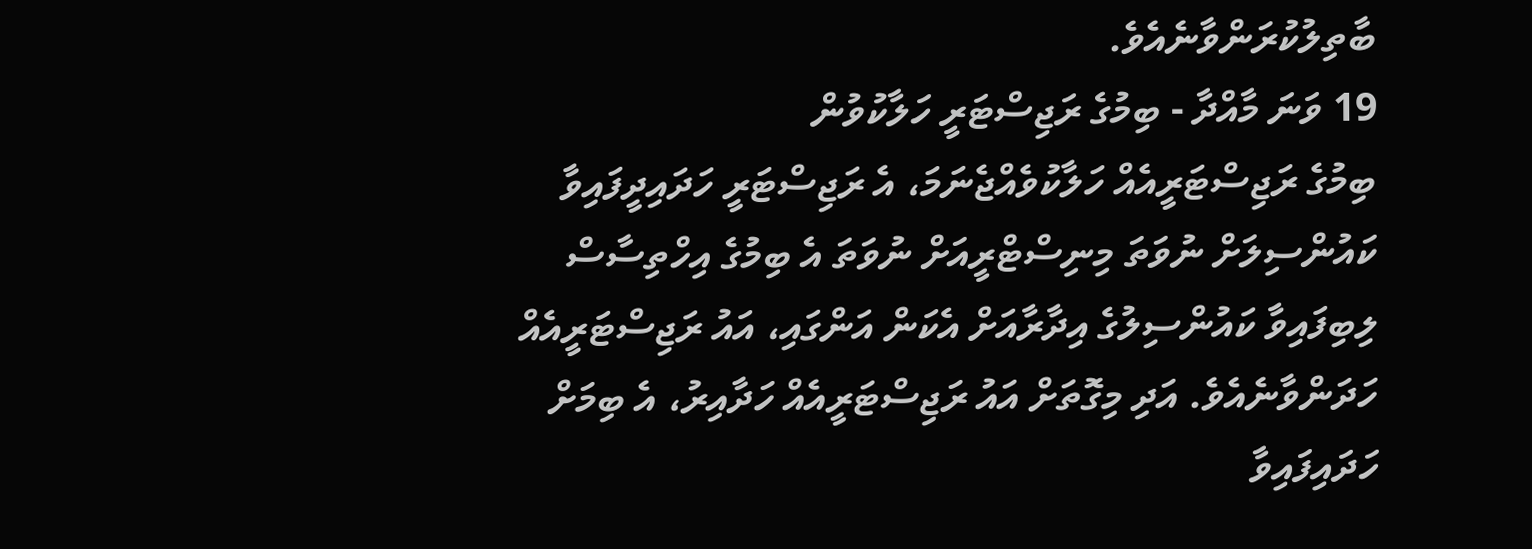ބާތިލުކުރަންވާނެއެވެ.
19 ވަނަ މާއްދާ - ބިމުގެ ރަޖިސްޓަރީ ހަލާކުވުން
ބިމުގެ ރަޖިސްޓަރީއެއް ހަލާކުވެއްޖެނަމަ، އެ ރަޖިސްޓަރީ ހަދައިދީފައިވާ ކައުންސިލަށް ނުވަތަ މިނިސްޓްރީއަށް ނުވަތަ އެ ބިމުގެ އިހްތިސާސް ލިބިފައިވާ ކައުންސިލުގެ އިދާރާއަށް އެކަން އަންގައި، އައު ރަޖިސްޓަރީއެއް ހަދަންވާނެއެވެ. އަދި މިގޮތަށް އައު ރަޖިސްޓަރީއެއް ހަދާއިރު، އެ ބިމަށް ހަދައިފައިވާ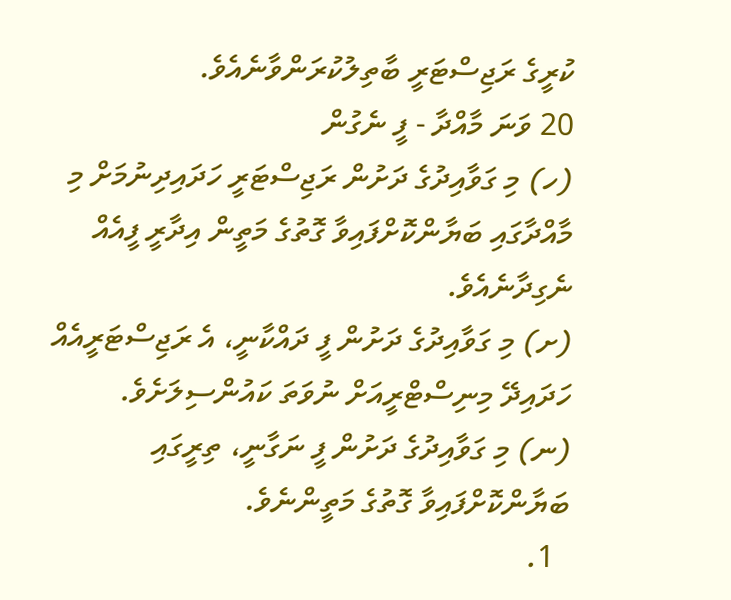ކުރީގެ ރަޖިސްޓަރީ ބާތިލުކުރަންވާނެއެވެ.
20 ވަނަ މާއްދާ - ފީ ނެގުން
(ހ) މި ގަވާއިދުގެ ދަށުން ރަޖިސްޓަރީ ހަދައިދިނުމަށް މި މާއްދާގައި ބަޔާންކޮށްފައިވާ ގޮތުގެ މަތީން އިދާރީ ފީއެއް ނެގިދާނެއެވެ.
(ށ) މި ގަވާއިދުގެ ދަށުން ފީ ދައްކާނީ، އެ ރަޖިސްޓަރީއެއް ހަދައިދޭ މިނިސްޓްރީއަށް ނުވަތަ ކައުންސިލަށެވެ.
(ނ) މި ގަވާއިދުގެ ދަށުން ފީ ނަގާނީ، ތިރީގައި ބަޔާންކޮށްފައިވާ ގޮތުގެ މަތީންނެވެ.
  1.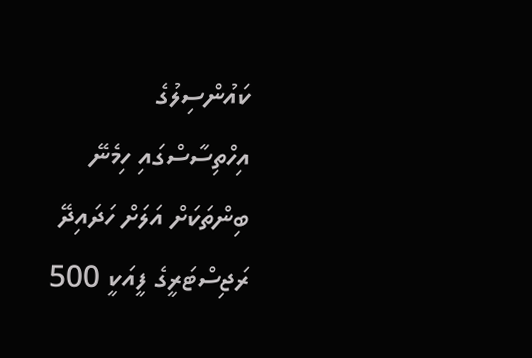ކައުންސިލުގެ އިހްތިސާސްގައި ހިމެނޭ ބިންތަކަށް އަލަށް ހަދައިދޭ ރަޖިސްޓަރީގެ ފީއަކީ 500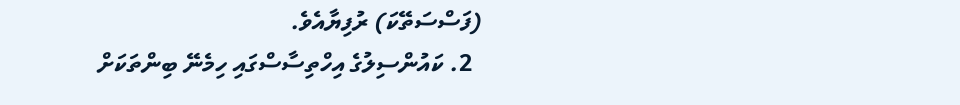(ފަސްސަތޭކަ) ރުފިޔާއެވެ.
  2. ކައުންސިލުގެ އިހްތިސާސްގައި ހިމެނޭ ބިންތަކަށް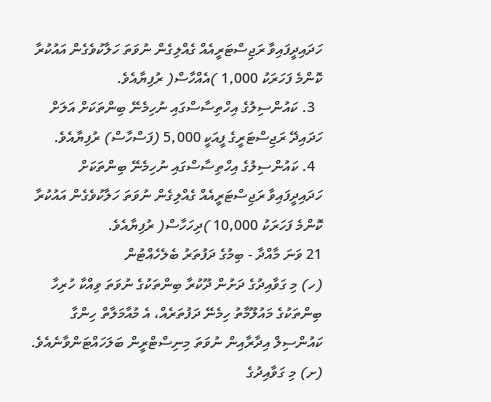ހަދައިދީފައިވާ ރަޖިސްޓަރީއެއް ގެއްލިގެން ނުވަތަ ހަލާކުވެގެން އައުކުރާ ކޮންމެ ފަހަރަކު 1,000 )އެއްހާސް( ރުފިޔާއެވެ.
  3. ކައުންސިލުގެ އިހްތިސާސްގައި ނުހިމެނޭ ބިންތަކަށް އަލަށް ހަދައިދޭ ރަޖިސްޓަރީގެ ފީއަކީ 5,000 (ފަސްހާސް) ރުފިޔާއެވެ.
  4. ކައުންސިލުގެ އިހްތިސާސްގައި ނުހިމެނޭ ބިންތަކަށް ހަދައިދީފައިވާ ރަޖިސްޓަރީއެއް ގެއްލިގެން ނުވަތަ ހަލާކުވެގެން އައުކުރާ ކޮންމެ ފަހަރަކު 10,000 )ދިހަހާސް( ރުފިޔާއެވެ.
21 ވަނަ މާއްދާ - ބިމުގެ ދަފުތަރު ބެލެހެއްޓުން
(ހ) މި ގަވާއިދުގެ ދަށުން ދޫކުރާ ބިންތަކުގެ ނުވަތަ ވިއްކާ ހުރިހާ ބިންތަކުގެ މައުލޫމާތު ހިމެނޭ ދަފުތަރެއް، އެ މުއާމަލާތް ހިންގާ ކައުންސިލް އިދާރާއިން ނުވަތަ މިނިސްޓްރީން ބަލަހައްޓަންވާނެއެވެ.
(ށ) މި ގަވާއިދުގެ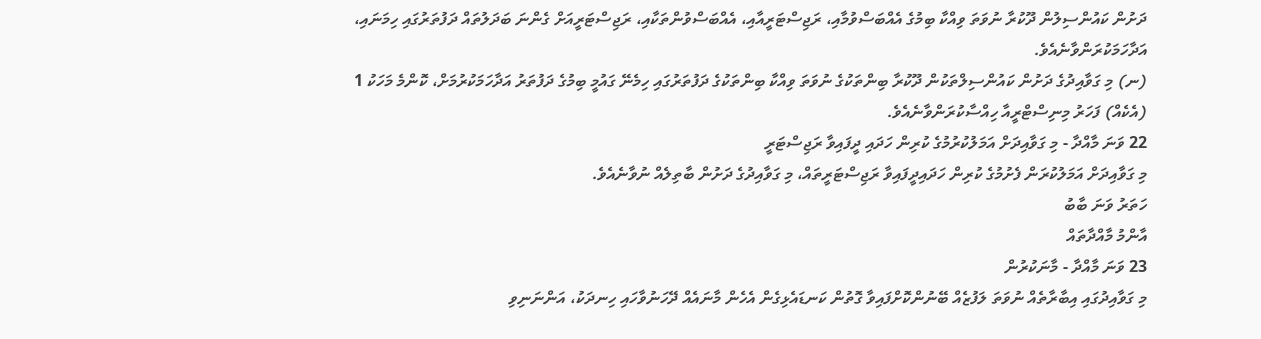ދަށުން ކައުންސިލުން ދޫކުރާ ނުވަތަ ވިއްކާ ބިމުގެ އެއްބަސްވުމާއި، ރަޖިސްޓަރީއާއި، އެއްބަސްވުންތަކާއި، ރަޖިސްޓަރީއަށް ގެންނަ ބަދަލުތައް ދަފުތަރުގައި ހިމަނައި، އަދާހަމަކުރަންވާނެއެވެ.
(ނ) މި ގަވާއިދުގެ ދަށުން ކައުންސިލްތަކުން ދޫކުރާ ބިންތަކުގެ ނުވަތަ ވިއްކާ ބިންތަކުގެ ދަފުތަރުގައި ހިމެނޭ ގައުމީ ބިމުގެ ދަފުތަރު އަދާހަމަކުރުމަށް، ކޮންމެ މަހަކު 1 (އެކެއް) ފަހަރު މިނިސްޓްރީއާ ހިއްސާކުރަންވާނެއެވެ.
22 ވަނަ މާއްދާ - މި ގަވާއިދަށް އަމަލުކުރުމުގެ ކުރިން ހަދައި ދީފައިވާ ރަޖިސްޓަރީ
މި ގަވާއިދަށް އަމަލުކުރަން ފެށުމުގެ ކުރިން ހަދައިދީފައިވާ ރަޖިސްޓަރީތައް، މި ގަވާއިދުގެ ދަށުން ބާތިލެއް ނުވާނެއެވެ.
ހަތަރު ވަނަ ބާބު
އާންމު މާއްދާތައް
23 ވަނަ މާއްދާ - މާނަކުރުން
މި ގަވާއިދުގައި އިބާރާތެއް ނުވަތަ ލަފުޒެއް ބޭނުންކޮށްފައިވާ ގޮތުން ކަނޑައެޅިގެން އެހެން މާނައެއް ދޭހަނުވާހައި ހިނދަކު، އަންނަނިވި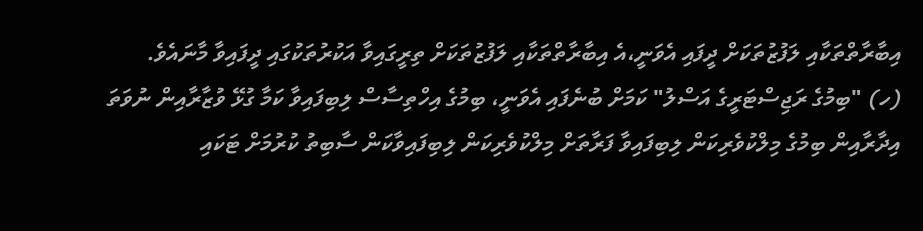އިބާރާތްތަކާއި ލަފުޒުތަކަށް ދީފައި އެވަނީ،އެ އިބާރާތްތަކާއި ލަފުޒުތަކަށް ތިރީގައިވާ އަކުރުތަކުގައި ދީފައިވާ މާނައެވެ.
(ހ) "ބިމުގެ ރަޖިސްޓަރީގެ އަސްލު" ކަމަށް ބުނެފައި އެވަނީ، ބިމުގެ އިހްތިސާސް ލިބިފައިވާ ކަމާ ގުޅޭ ވުޒާރާއިން ނުވަތަ އިދާރާއިން ބިމުގެ މިލްކުވެރިކަން ލިބިފައިވާ ފަރާތަށް މިލްކުވެރިކަން ލިބިފައިވާކަން ސާބިތު ކުރުމަށް ޓަކައި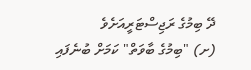ދޭ ބިމުގެ ރަޖިސްޓަރީއަށެވެ
(ށ) "ބިމުގެ ބާވަތް" ކަމަށް ބުނެފައި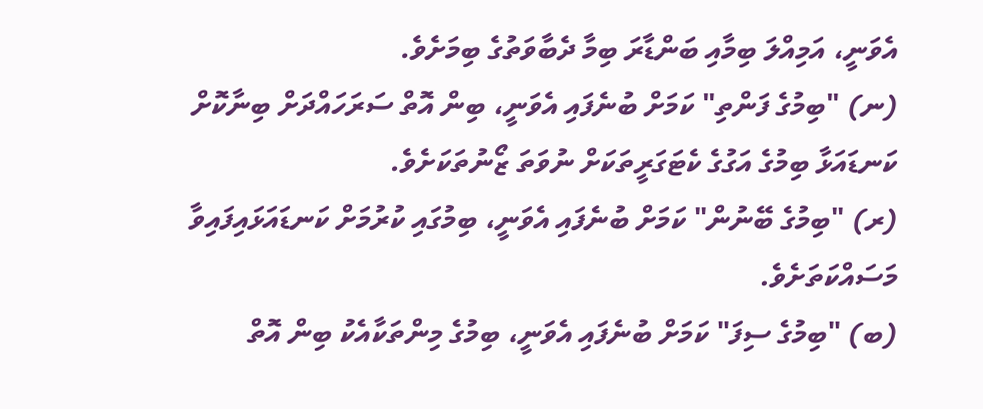އެވަނީ، އަމިއްލަ ބިމާއި ބަންޑާރަ ބިމާ ދެބާވަތުގެ ބިމަށެވެ.
(ނ) "ބިމުގެ ފަންތި" ކަމަށް ބުނެފައި އެވަނީ، ބިން އޮތް ސަރަހައްދަށް ބިނާކޮށް ކަނޑައަޅާ ބިމުގެ އަގުގެ ކެޓަގަރީތަކަށް ނުވަތަ ޒޯނުތަކަށެވެ.
(ރ) "ބިމުގެ ބޭނުން" ކަމަށް ބުނެފައި އެވަނީ، ބިމުގައި ކުރުމަށް ކަނޑައަޅައިފައިވާ މަސައްކަތަށެވެ.
(ބ) "ބިމުގެ ސިފަ" ކަމަށް ބުނެފައި އެވަނީ، ބިމުގެ މިންތަކާއެކު ބިން އޮތް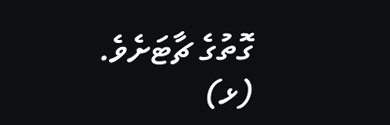ގޮތުގެ ޗާޓަށެވެ.
(ޅ)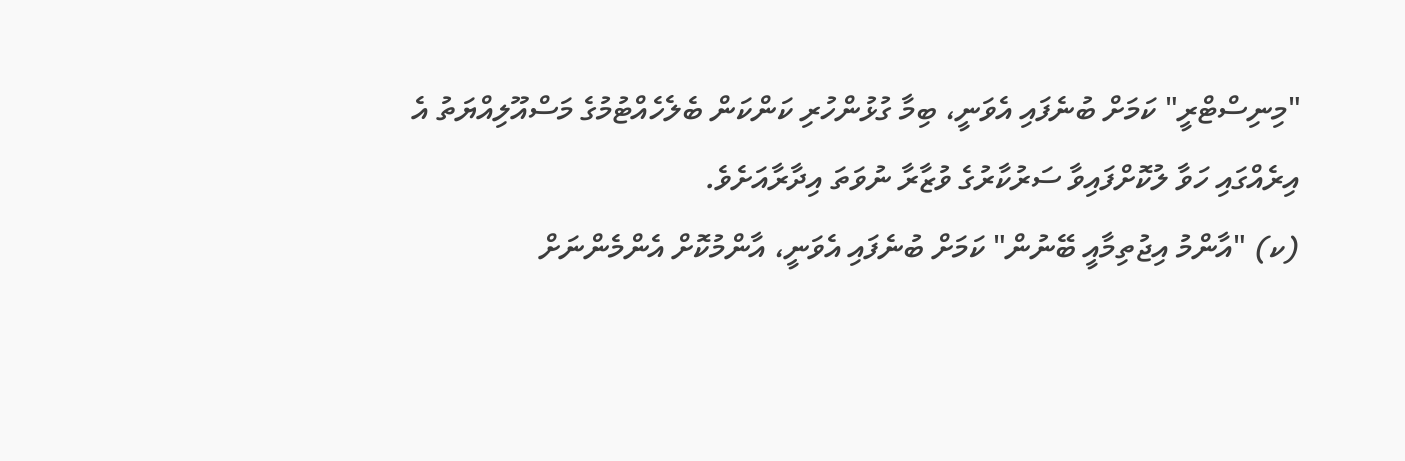"މިނިސްޓްރީ" ކަމަށް ބުނެފައި އެވަނީ، ބިމާ ގުޅުންހުރި ކަންކަން ބެލެހެއްޓުމުގެ މަސްއޫލިއްޔަތު އެ އިރެއްގައި ހަވާ ލުކޮށްފައިވާ ސަރުކާރުގެ ވުޒާރާ ނުވަތަ އިދާރާއަށެވެ.
(ކ) "އާންމު އިޖުތިމާއީ ބޭނުން" ކަމަށް ބުނެފައި އެވަނީ، އާންމުކޮށް އެންމެންނަށް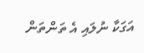އަގަކާ ނުލައި އެ ތަންތަން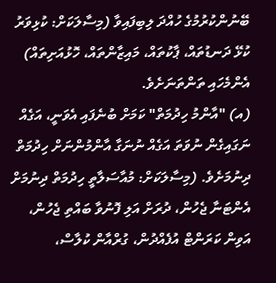ބޭނުންކުރުމުގެ ހުއްދަ ލިބިފައިވާ (މިސާލަކަށް: ކުޅިވަރު ކުޅޭ ދަނޑުތައް، ޕާކުތައް، މައިޒާންތައް، ހޮޅުއަށިތައް) އެންމެހައި ތަންތަނަށެވެ.
(އ) "އާންމު ހިދުމަތް" ކަމަށް ބުނެފައި އެވަނީ، އަގެއް ނަގައިގެން ނުވަތަ އަގެއް ނުނަގާ އާންމުންނަށް ހިދުމަތް ދިނުމަށެވެ. (މިސާލަކަށް: މުއާސަލާތީ ހިދުމަތް ދިނުމަށް އެންޓަނާ ޖެހުން، ދުރަށް އަލި ފޮނުވާ ބައްތި ޖެހުން، އަވިން ކަރަންޓް އުފެއްދުން، ގުރްއާން ކުލާސް،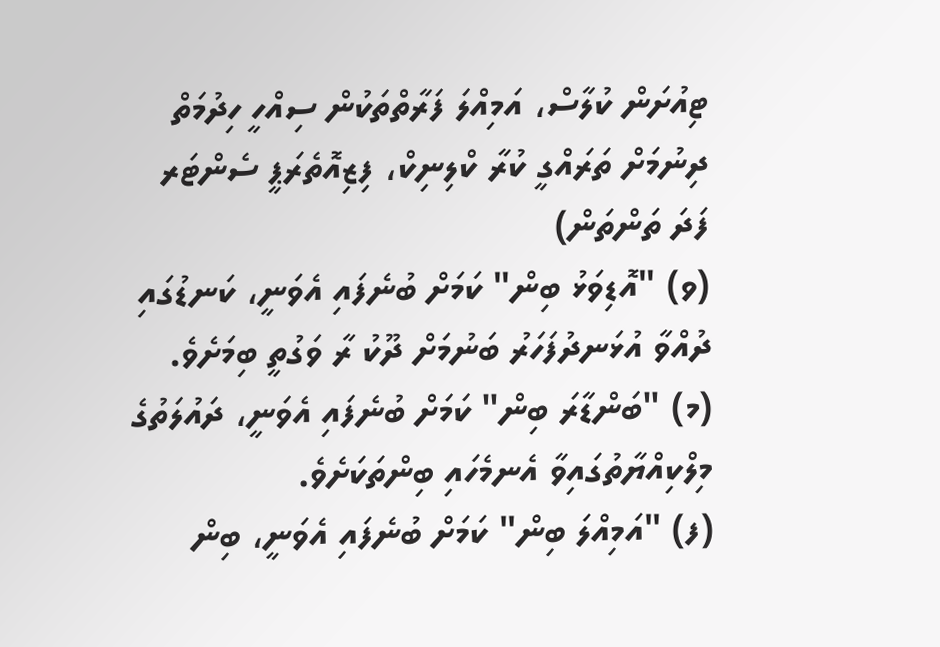ޓިއުށަން ކުލާސް، އަމިއްލަ ފަރާތްތަކުން ސިއްހީ ހިދުމަތް ދިނުމަށް ތަރައްގީ ކުރާ ކްލިނިކް، ފިޒިއޮތެރަޕީ ސެންޓަރ ފަދަ ތަންތަން)
(ވ) "އޮޑިވަޅު ބިން" ކަމަށް ބުނެފައި އެވަނީ، ކަނޑުގައި ދުއްވާ އުޅަނދުފަހަރު ބަނުމަށް ދޫކު ރާ ވަގުތީ ބިމަށެވެ.
(މ) "ބަންޑާރަ ބިން" ކަމަށް ބުނެފައި އެވަނީ، ދައުލަތުގެ މިލްކިއްޔާތުގައިވާ އެނމެހައި ބިންތަކަށެވެ.
(ފ) "އަމިއްލަ ބިން" ކަމަށް ބުނެފައި އެވަނީ، ބިން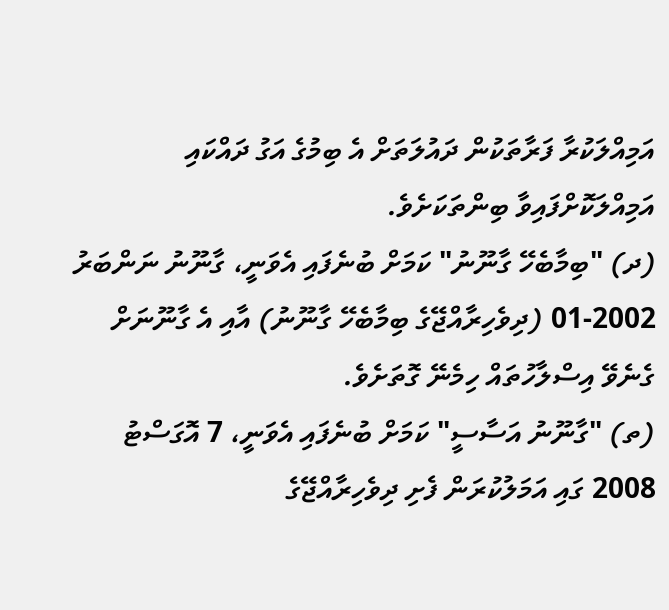އަމިއްލަކުރާ ފަރާތަކުން ދައުލަތަށް އެ ބިމުގެ އަގު ދައްކައި އަމިއްލަކޮށްފައިވާ ބިންތަކަށެވެ.
(ދ) "ބިމާބެހޭ ގާނޫނު" ކަމަށް ބުނެފައި އެވަނީ، ގާނޫނު ނަންބަރު 2002-01 (ދިވެހިރާއްޖޭގެ ބިމާބެހޭ ގާނޫނު) އާއި އެ ގާނޫނަށް ގެނެވޭ އިސްލާހުތައް ހިމެނޭ ގޮތަށެވެ.
(ތ) "ގާނޫނު އަސާސީ" ކަމަށް ބުނެފައި އެވަނީ، 7 އޮގަސްޓު 2008 ގައި އަމަލުކުރަން ފެށި ދިވެހިރާއްޖޭގެ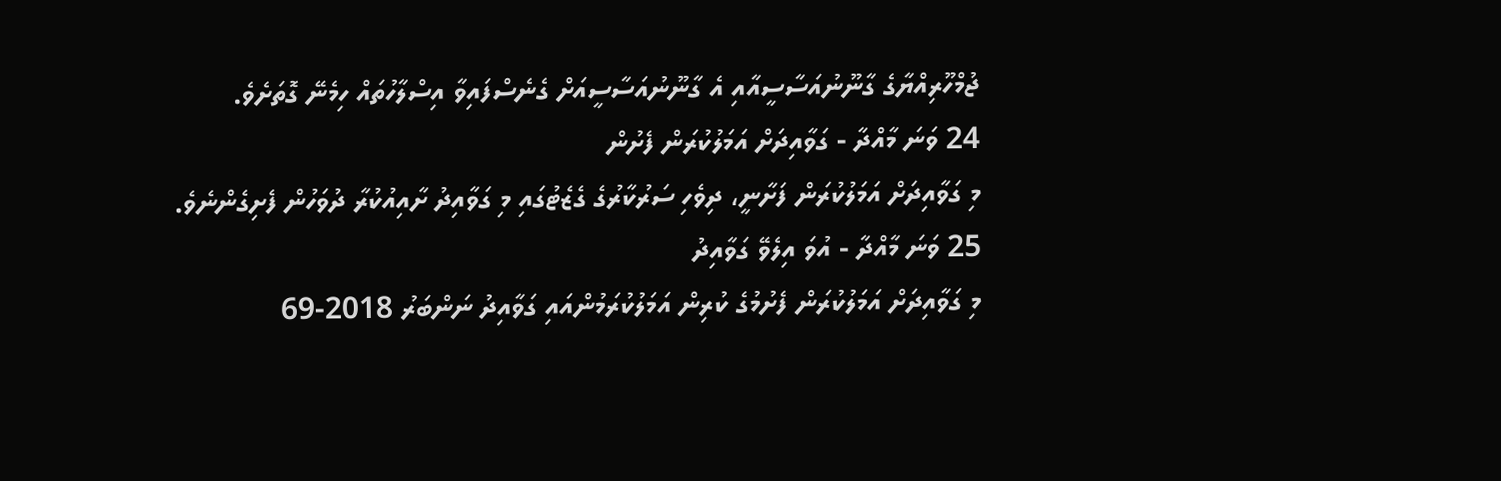ޖުމްހޫރިއްޔާގެ ގާނޫނުއަސާސީއާއި އެ ގާނޫނުއަސާސީއަށް ގެނެސްފައިވާ އިސްލާހުތައް ހިމެނޭ ގޮތަށެވެ.
24 ވަނަ މާއްދާ - ގަވާއިދަށް އަމަލުކުރަން ފެށުން
މި ގަވާއިދަށް އަމަލުކުރަން ފަށާނީ، ދިވެހި ސަރުކާރުގެ ގެޒެޓުގައި މި ގަވާއިދު ށާއިއުކުރާ ދުވަހުން ފެށިގެންނެވެ.
25 ވަނަ މާއްދާ - އުވަ އިލެވޭ ގަވާއިދު
މި ގަވާއިދަށް އަމަލުކުރަން ފެށުމުގެ ކުރިން އަމަލުކުރަމުންއައި ގަވާއިދު ނަންބަރު 2018-69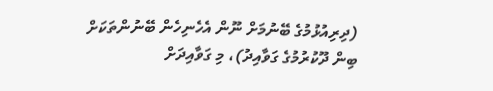(ދިރިއުޅުމުގެ ބޭނުމަށް ނޫން އެހެނިހެން ބޭނުންތަކަށް ބިން ދޫކުރުމުގެ ގަވާއިދު)، މި ގަވާއިދަށް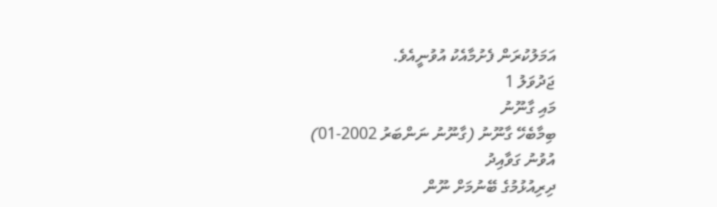އަމަލުކުރަން ފެށުމާއެކު އުވުނީއެވެ.
ޖަދުވަލު 1
މައި ގާނޫނު
ބިމާބެހޭ ގާނޫނު (ގާނޫނު ނަންބަރު 2002-01)
އުވުނު ގަވާއިދު
ދިރިއުޅުމުގެ ބޭނުމަށް ނޫން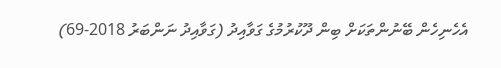އެހެނިހެން ބޭނުންތަކަށް ބިން ދޫކުރުމުގެ ގަވާއިދު (ގަވާއިދު ނަންބަރު 2018-69)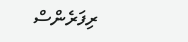ރިފަރެންސް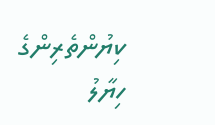ކިޔުންތެރިންގެ ހިޔާލު